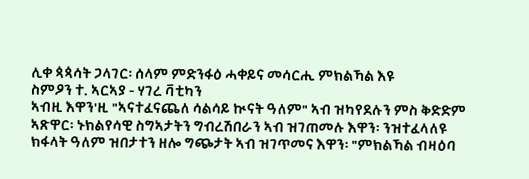ሊቀ ጳጳሳት ጋላገር፡ ሰላም ምድንፋዕ ሓቀይና መሳርሒ ምክልኻል እዩ
ስምዖን ተ. ኣርኣያ - ሃገረ ቫቲካን
ኣብዚ እዋን'ዚ "ኣናተፈናጨለ ሳልሳይ ኲናት ዓለም" ኣብ ዝካየደሉን ምስ ቅድድም ኣጽዋር፡ ኑክልየሳዊ ስግኣታትን ግብረሽበራን ኣብ ዝገጠመሉ እዋን፡ ንዝተፈላለዩ ክፋላት ዓለም ዝበታተን ዘሎ ግጭታት ኣብ ዝገጥመና እዋን፡ "ምክልኻል ብዛዕባ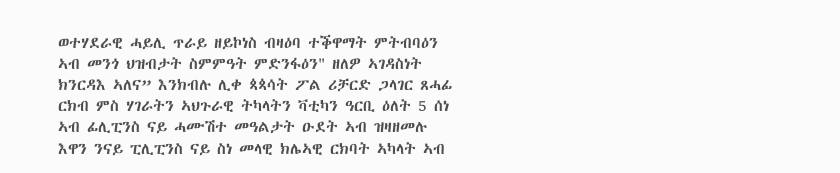ወተሃደራዊ ሓይሊ ጥራይ ዘይኮነስ ብዛዕባ ተቕዋማት ምትብባዕን ኣብ መንጎ ህዝብታት ስምምዓት ምድንፋዕን" ዘለዎ ኣገዳስነት ክንርዳእ ኣለና” እንክብሉ ሊቀ ጳጳሳት ፖል ሪቻርድ ጋላገር ጸሓፊ ርክብ ምስ ሃገራትን ኣህጉራዊ ትካላትን ቫቲካን ዓርቢ ዕለት 5 ሰነ ኣብ ፊሊፒንስ ናይ ሓሙሽተ መዓልታት ዑደት ኣብ ዝዛዘመሉ እዋን ንናይ ፒሊፒንስ ናይ ስነ መላዊ ክሌኣዊ ርክባት ኣካላት ኣብ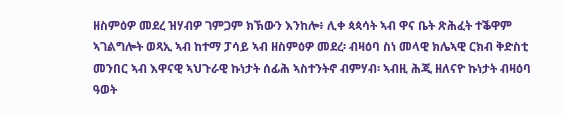ዘስምዕዎ መደረ ዝሃብዎ ገምጋም ክኽውን እንከሎ፥ ሊቀ ጳጳሳት ኣብ ዋና ቤት ጽሕፈት ተቕዋም ኣገልግሎት ወጻኢ ኣብ ከተማ ፓሳይ ኣብ ዘስምዕዎ መደረ፡ ብዛዕባ ስነ መላዊ ክሌኣዊ ርክብ ቅድስቲ መንበር ኣብ እዋናዊ ኣህጉራዊ ኩነታት ሰፊሕ ኣስተንትኖ ብምሃብ፡ ኣብዚ ሕጂ ዘለናዮ ኩነታት ብዛዕባ ዓወት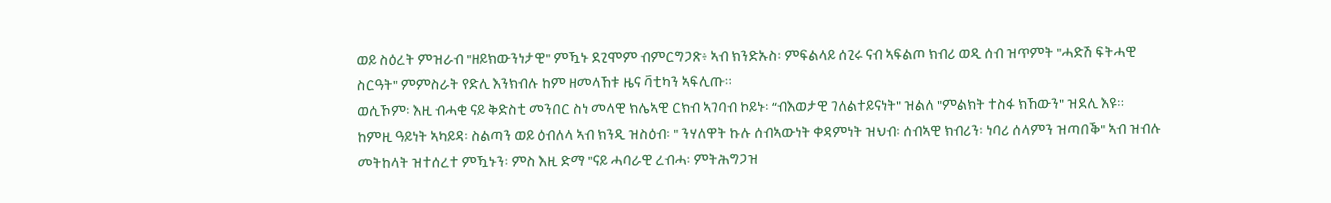ወይ ስዕረት ምዝራብ "ዘይክውንነታዊ" ምዃኑ ደጊሞም ብምርግጋጽ፥ ኣብ ክንድኡስ፡ ምፍልላይ ሰጊሩ ናብ ኣፍልጦ ክብሪ ወዲ ሰብ ዝጥምት "ሓድሽ ፍትሓዊ ስርዓት" ምምስራት የድሊ እንክብሉ ከም ዘመላኸቱ ዜና ቫቲካን ኣፍሊጡ።
ወሲኾም፡ እዚ ብሓቂ ናይ ቅድስቲ መንበር ስነ መላዊ ክሌኣዊ ርክብ ኣገባብ ኮይኑ፡ “ብእወታዊ ገለልተይናነት" ዝልለ "ምልክት ተስፋ ክኸውን" ዝደሊ እዩ።
ከምዚ ዓይነት ኣካይዳ፡ ስልጣን ወይ ዕብለላ ኣብ ክንዲ ዝስዕብ፡ " ንሃለዋት ኩሉ ሰብኣውነት ቀዳምነት ዝህብ፡ ሰብኣዊ ክብሪን፡ ነባሪ ሰላምን ዝጣበቕ" ኣብ ዝብሉ መትከላት ዝተሰረተ ምዃኑን፡ ምስ እዚ ድማ "ናይ ሓባራዊ ረብሓ፡ ምትሕግጋዝ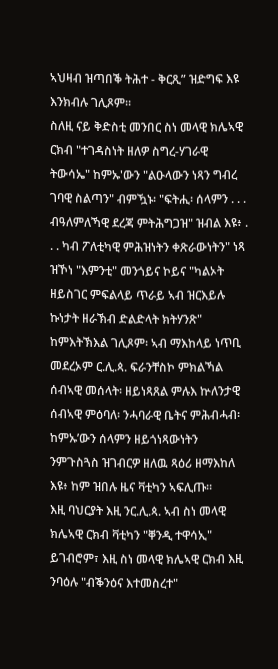ኣህዛብ ዝጣበቕ ትሕተ - ቅርጺ” ዝድግፍ እዩ እንክብሉ ገሊጾም።
ስለዚ ናይ ቅድስቲ መንበር ስነ መላዊ ክሌኣዊ ርክብ "ተገዳስነት ዘለዎ ስግረ-ሃገራዊ ትውሳኤ" ከምኡ'ውን "ልዑላውን ነጻን ግብረ ገባዊ ስልጣን" ብምዃኑ፡ "ፍትሒ፡ ሰላምን . . . ብዓለምለኻዊ ደረጃ ምትሕግጋዝ" ዝብል እዩ፥ . . . ካብ ፖለቲካዊ ምሕዝነትን ቀጽራውነትን" ነጻ ዝኾነ "እምንቲ" መንጎይና ኮይና "ካልኦት ዘይስገር ምፍልላይ ጥራይ ኣብ ዝርእይሉ ኩነታት ዘራኽብ ድልድላት ክትሃንጽ" ከምእትኽእል ገሊጾም፡ ኣብ ማእከላይ ነጥቢ መደረኦም ር.ሊ.ጳ. ፍራንቸስኮ ምክልኻል ሰብኣዊ መሰላት፡ ዘይነጻጸል ምሉእ ኵለንታዊ ሰብኣዊ ምዕባለ፡ ንሓባራዊ ቤትና ምሕብሓብ፡ ከምኡ’ውን ሰላምን ዘይጎነጻውነትን ንምጉስጓስ ዝገብርዎ ዘለዉ ጻዕሪ ዘማእከለ እዩ፥ ከም ዝበሉ ዜና ቫቲካን ኣፍሊጡ።
እዚ ባህርያት እዚ ንር.ሊ.ጳ. ኣብ ስነ መላዊ ክሌኣዊ ርክብ ቫቲካን "ቐንዲ ተዋሳኢ" ይገብሮም፣ እዚ ስነ መላዊ ክሌኣዊ ርክብ እዚ ንባዕሉ "ብቕንዕና እተመስረተ"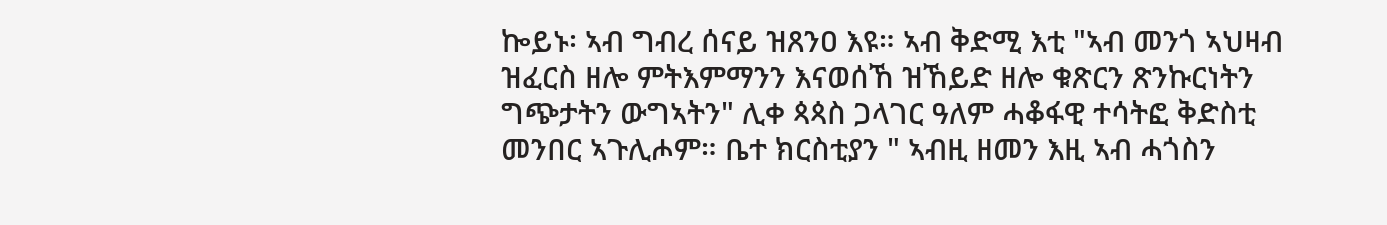ኰይኑ፡ ኣብ ግብረ ሰናይ ዝጸንዐ እዩ። ኣብ ቅድሚ እቲ "ኣብ መንጎ ኣህዛብ ዝፈርስ ዘሎ ምትእምማንን እናወሰኸ ዝኸይድ ዘሎ ቁጽርን ጽንኩርነትን ግጭታትን ውግኣትን" ሊቀ ጳጳስ ጋላገር ዓለም ሓቆፋዊ ተሳትፎ ቅድስቲ መንበር ኣጉሊሖም። ቤተ ክርስቲያን " ኣብዚ ዘመን እዚ ኣብ ሓጎስን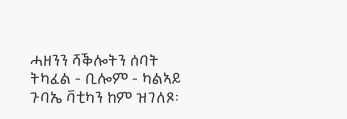ሓዘንን ሻቕሎትን ሰባት ትካፈል - ቢሎም - ካልኣይ ጉባኤ ቫቲካን ከም ዝገለጾ፡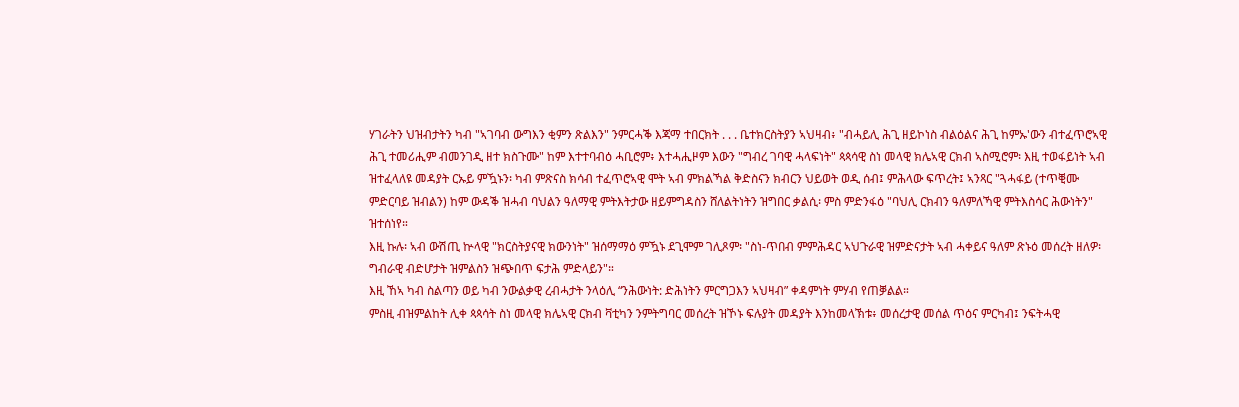ሃገራትን ህዝብታትን ካብ "ኣገባብ ውግእን ቂምን ጽልእን" ንምርሓቕ እጃማ ተበርክት . . . ቤተክርስትያን ኣህዛብ፥ "ብሓይሊ ሕጊ ዘይኮነስ ብልዕልና ሕጊ ከምኡ'ውን ብተፈጥሮኣዊ ሕጊ ተመሪሒም ብመንገዲ ዘተ ክስጉሙ" ከም እተተባብዕ ሓቢሮም፥ እተሓሒዞም እውን "ግብረ ገባዊ ሓላፍነት" ጳጳሳዊ ስነ መላዊ ክሌኣዊ ርክብ ኣስሚሮም፡ እዚ ተወፋይነት ኣብ ዝተፈላለዩ መዳያት ርኡይ ምዃኑን፡ ካብ ምጽናስ ክሳብ ተፈጥሮኣዊ ሞት ኣብ ምክልኻል ቅድስናን ክብርን ህይወት ወዲ ሰብ፤ ምሕላው ፍጥረት፤ ኣንጻር "ጓሓፋይ (ተጥቒሙ ምድርባይ ዝብልን) ከም ውዳቕ ዝሓብ ባህልን ዓለማዊ ምትእትታው ዘይምግዳስን ሸለልትነትን ዝግበር ቃልሲ፡ ምስ ምድንፋዕ "ባህሊ ርክብን ዓለምለኻዊ ምትእስሳር ሕውነትን" ዝተሰነየ።
እዚ ኩሉ፡ ኣብ ውሽጢ ኵላዊ "ክርስትያናዊ ክውንነት" ዝሰማማዕ ምዃኑ ደጊሞም ገሊጾም፡ "ስነ-ጥበብ ምምሕዳር ኣህጉራዊ ዝምድናታት ኣብ ሓቀይና ዓለም ጽኑዕ መሰረት ዘለዎ፡ ግብራዊ ብድሆታት ዝምልስን ዝጭበጥ ፍታሕ ምድላይን"።
እዚ ኸኣ ካብ ስልጣን ወይ ካብ ንውልቃዊ ረብሓታት ንላዕሊ “ንሕውነት: ድሕነትን ምርግጋእን ኣህዛብ” ቀዳምነት ምሃብ የጠቓልል።
ምስዚ ብዝምልከት ሊቀ ጳጳሳት ስነ መላዊ ክሌኣዊ ርክብ ቫቲካን ንምትግባር መሰረት ዝኾኑ ፍሉያት መዳያት እንከመላኽቱ፥ መሰረታዊ መሰል ጥዕና ምርካብ፤ ንፍትሓዊ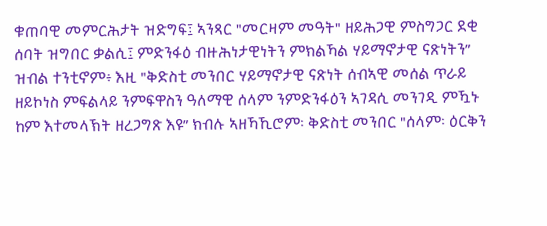ቁጠባዊ መምርሕታት ዝድግፍ፤ ኣንጻር "መርዛም መዓት" ዘይሕጋዊ ምስግጋር ደቂ ሰባት ዝግበር ቃልሲ፤ ምድንፋዕ ብዙሕነታዊነትን ምክልኻል ሃይማኖታዊ ናጽነትን” ዝብል ተንቲኖም፥ እዚ "ቅድስቲ መንበር ሃይማኖታዊ ናጽነት ሰብኣዊ መሰል ጥራይ ዘይኮነስ ምፍልላይ ንምፍዋስን ዓለማዊ ሰላም ንምድንፋዕን ኣገዳሲ መንገዲ ምዃኑ ከም እተመላኽት ዘረጋግጽ እዩ” ክብሉ ኣዘኻኺሮም፡ ቅድስቲ መንበር "ሰላም፡ ዕርቅን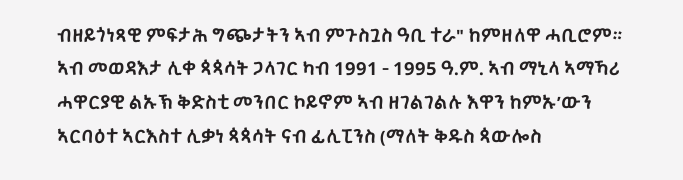ብዘይጎነጻዊ ምፍታሕ ግጭታትን ኣብ ምጉስጓስ ዓቢ ተራ" ከምዘለዋ ሓቢሮም።
ኣብ መወዳእታ ሊቀ ጳጳሳት ጋላገር ካብ 1991 - 1995 ዓ.ም. ኣብ ማኒላ ኣማኻሪ ሓዋርያዊ ልኡኽ ቅድስቲ መንበር ኮይኖም ኣብ ዘገልገልሉ እዋን ከምኡ’ውን ኣርባዕተ ኣርእስተ ሊቃነ ጳጳሳት ናብ ፊሊፒንስ (ማለት ቅዱስ ጳውሎስ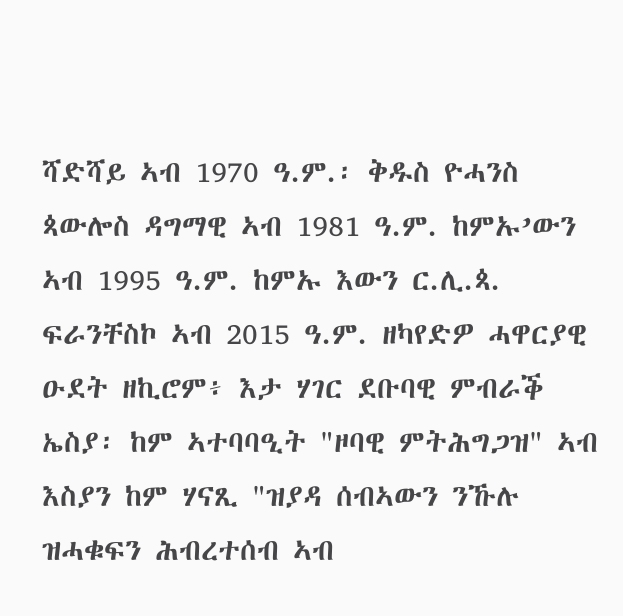ሻድሻይ ኣብ 1970 ዓ.ም.፡ ቅዱስ ዮሓንስ ጳውሎስ ዳግማዊ ኣብ 1981 ዓ.ም. ከምኡ’ውን ኣብ 1995 ዓ.ም. ከምኡ እውን ር.ሊ.ጳ. ፍራንቸስኮ ኣብ 2015 ዓ.ም. ዘካየድዎ ሓዋርያዊ ዑደት ዘኪሮም፥ እታ ሃገር ደቡባዊ ምብራቕ ኤስያ፡ ከም ኣተባባዒት "ዞባዊ ምትሕግጋዝ" ኣብ እስያን ከም ሃናጺ "ዝያዳ ሰብኣውን ንኹሉ ዝሓቁፍን ሕብረተሰብ ኣብ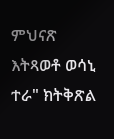ምህናጽ እትጻወቶ ወሳኒ ተራ" ክትቅጽል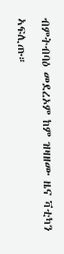ብምትብባዕ መደረኦም ከም ዝዛዘሙ ዜና ቫቲካን ኣፍሊጡ።